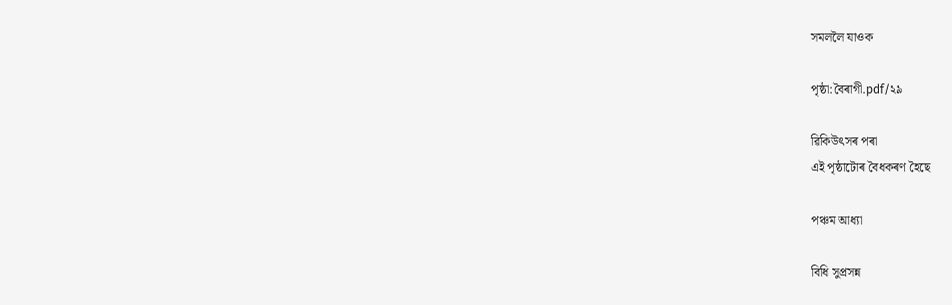সমললৈ যাওক

পৃষ্ঠা:বৈৰাগী.pdf/২৯

ৱিকিউৎসৰ পৰা
এই পৃষ্ঠাটোৰ বৈধকৰণ হৈছে

পঞ্চম আধ্যা

বিধি সুপ্ৰসন্ন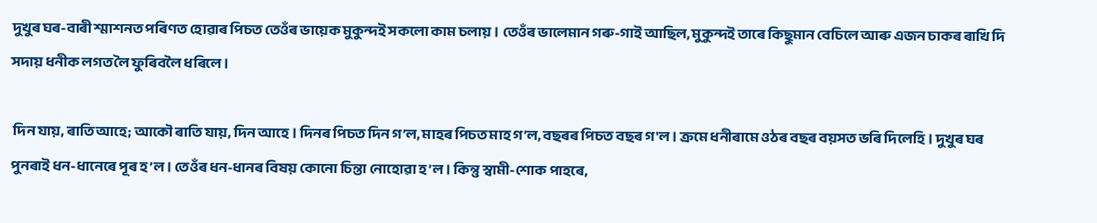দুখুৰ ঘৰ-বাৰী শ্মাশনত পৰিণত হোৱাৰ পিচত তেওঁৰ ভায়েক মুকুন্দই সকলো কাম চলায়। তেওঁৰ ভালেমান গৰু-গাই আছিল, মুকুন্দই তাৰে কিছুমান বেচিলে আৰু এজন চাকৰ ৰাখি দি সদায় ধনীক লগত লৈ ফুৰিবলৈ ধৰিলে।

 দিন যায়, ৰাতি আহে; আকৌ ৰাতি যায়, দিন আহে। দিনৰ পিচত দিন গ’ল, মাহৰ পিচত মাহ গ’ল, বছৰৰ পিচত বছৰ গ'ল। ক্ৰমে ধনীৰামে ওঠৰ বছৰ বয়সত ভৰি দিলেহি। দুখুৰ ঘৰ পুনৰাই ধন-ধানেৰে পূৰ হ’ল। তেওঁৰ ধন-ধানৰ বিষয় কোনো চিন্তা নোহোৱা হ’ল। কিন্তু স্বামী-শোক পাহৰে,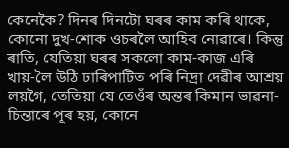কেনেকৈ? দিনৰ দিনটো ঘৰৰ কাম কৰি থাকে, কোনো দুখ-শোক ওচৰলৈ আহিব নোৱাৰে। কিন্তু ৰাতি, যেতিয়া ঘৰৰ সকলো কাম-কাজ এৰি খায়-লৈ উঠি ঢাৰিপাটিত পৰি নিদ্ৰা দেৱীৰ আশ্ৰয় লয়গৈ, তেতিয়া যে তেওঁৰ অন্তৰ কিমান ভাৱনা-চিন্তাৰে পূৰ হয়, কোনে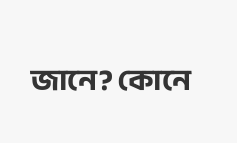জানে? কোনে